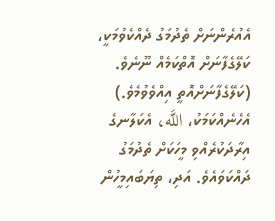އެއުރެންނަށް ތެދުމަގު ދެއްކެވުމަކީ، ކަލޭގެފާނަށް އޮތްކަމެއް ނޫނެވެ. (ކަލޭގެފާނަށްއޮތީ އިއްވެވުމެވެ.) އެހެނެއްކަމަކު، اللَّه، އެކަލާނގެ އިރާދަކުރެއްވި މީހަކަށް ތެދުމަގު ދައްކަވައެވެ. އަދި، ތިޔަބައިމީހުން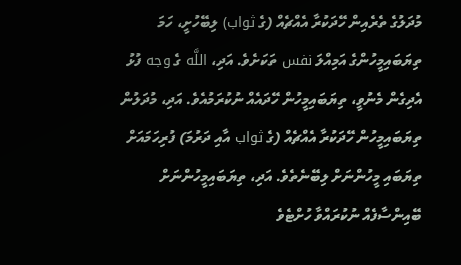މުދަލުގެ ތެރެއިން ހޭދަކުރާ އެއްޗެއް (ގެ ثواب) ލިބޭހުށީ، ހަމަ ތިޔަބައިމީހުންގެ އަމިއްލަ نفس ތަކަށެވެ. އަދި، اللَّه ގެ وجه ފުޅު އެދިގެން މެނުވީ، ތިޔަބައިމީހުން ހޭދައެއް ނުކުރަމުއެވެ. އަދި، މުދަލުން ތިޔަބައިމީހުން ހޭދަކުރާ އެއްޗެއް (ގެ ثواب އާއި ދަރުމަ) ފުރިހަމައަށް ތިޔަބައި މީހުންނަށް ލިބޭނެތެވެ. އަދި، ތިޔަބައިމީހުންނަށް ބޭއިންސާފެއް ނުކުރައްވާ ހުށްޓެވެ